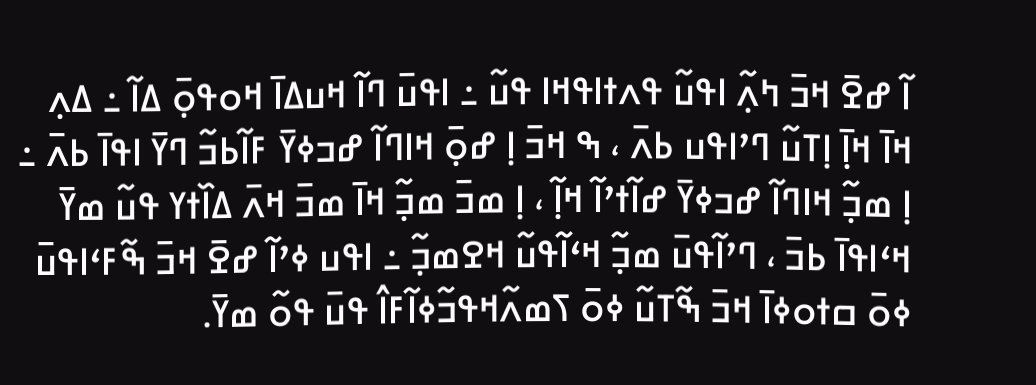ߊ߬ ߝߐ߫ ߞߏ߫ ߤߍ߲߬ ߊߟߎ߬ ߟߍߙߊߟߞߊ ߟߎ߬ ߸ ߊߟߎ߫ ߣߊ߬ ߞߎߡߊ߫ ߞߋߟߋ߲߫ ߡߊ߬ ߸ ߡߍ߲ ߞߊ߫ ߞߊ߲߫ ߊ߲ߠߎ߬ ߣߴߊߟߎ ߕߍ߫ ، ߒ ߞߏ߫ ߊ߲ ߝߋ߲߫ ߞߊߣߊ߬ ߝߏߦߌ߫ ߓߊ߬ߕߏ߬ ߣߌ߫ ߊߟߊ߫ ߕߍ߫ ߸ ߊ߲ ߘߏ߲߬ ߞߊߣߊ߬ ߝߏߦߌ߫ ߝߊ߬ߙߴߊ߬ ߞߊ߲߬ ، ߊ߲ ߘߏ߫ ߘߏ߲߬ ߞߊ߫ ߘߏ߫ ߞߍ߫ ߡߊ߰ߙߌ ߟߎ߬ ߘߌ߫ ߞߵߊߟߊ߫ ߕߏ߫ ، ߣߴߊ߬ߟߎ߫ ߘߏ߲߬ ߞߵߊ߬ߟߎ߬ ߞߐߘߏ߲߬ ߸ ߊߟߎ ߦߴߊ߬ ߝߐ߫ ߞߏ߫ ߒ߬ߓߵߊߟߎ߫ ߦߋ߫ ߛߙߋߦߊ߫ ߞߏ߫ ߒ߬ߠߎ߬ ߦߋ߫ ߖߘߍ߬ߞߟߏ߬ߦߊ߬ߓߊ߮ ߟߎ߫ ߟߋ߬ ߘߌ߫.